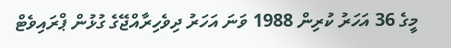މީގެ 36 އަހަރު ކުރިން 1988 ވަނަ އަހަރު ދިވެހިރާއްޖޭގެ ގުޅުން ޕްރައިވެޓް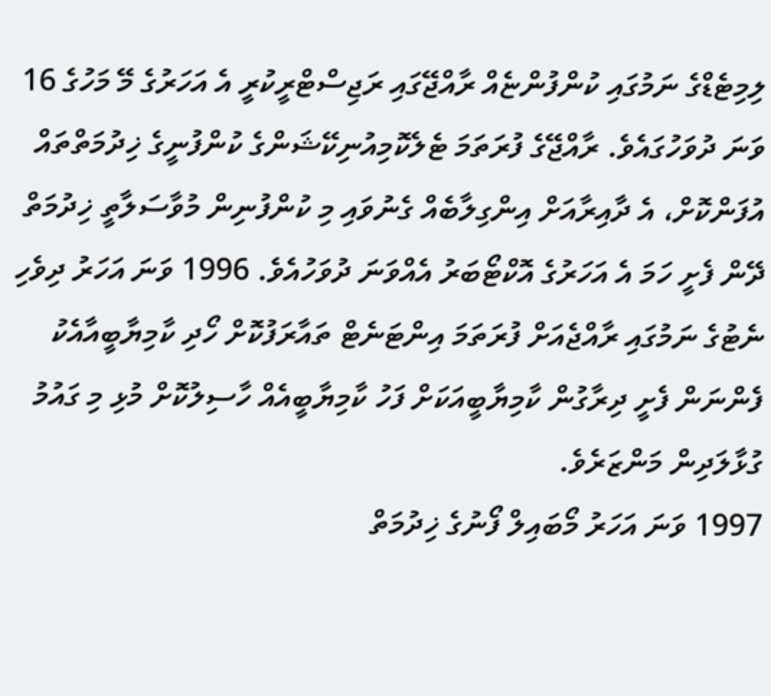ލިމިޓެޑްގެ ނަމުގައި ކުންފުންޏެއް ރާއްޖޭގައި ރަޖިސްޓްރީކުރީ އެ އަހަރުގެ މޭ މަހުގެ 16 ވަނަ ދުވަހުގައެވެ. ރާއްޖޭގެ ފުރަތަމަ ޓެލެކޮމިއުނިކޭޝަންގެ ކުންފުނީގެ ޚިދުމަތްތައް އުފަންކޮށް، އެ ދާއިރާއަށް އިންގިލާބެއް ގެނުވައި މި ކުންފުނިން މުވާސަލާތީ ޚިދުމަތް ދޭން ފެށީ ހަމަ އެ އަހަރުގެ އޮކްޓޯބަރު އެއްވަނަ ދުވަހުއެވެ. 1996 ވަނަ އަހަރު ދިވެހި ނެޓުގެ ނަމުގައި ރާއްޖެއަށް ފުރަތަމަ އިންޓަނެޓް ތައާރަފުކޮށް ހޯދި ކާމިޔާބީއާއެކު ފެންނަން ފެށީ ދިރާގުން ކާމިޔާބީއަކަށް ފަހު ކާމިޔާބީއެއް ހާސިލުކޮށް މުޅި މި ގައުމު ގުޅާލަދިން މަންޒަރެވެ.
1997 ވަނަ އަހަރު މޯބައިލް ފޯނުގެ ޚިދުމަތް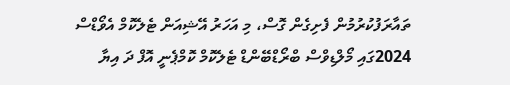ތައާރަފުކުރުމުން ފެށިގެން ގޮސް، މި އަހަރު އޭޝިއަން ޓެލެކޮމް އެވޯޑްސް 2024ގައި މޯލްޑިވްސް ބްރޯޑްބޭންޑް ޓެލެކޮމް ކޮމްޕެނީ އޮފް ދަ އިޔާ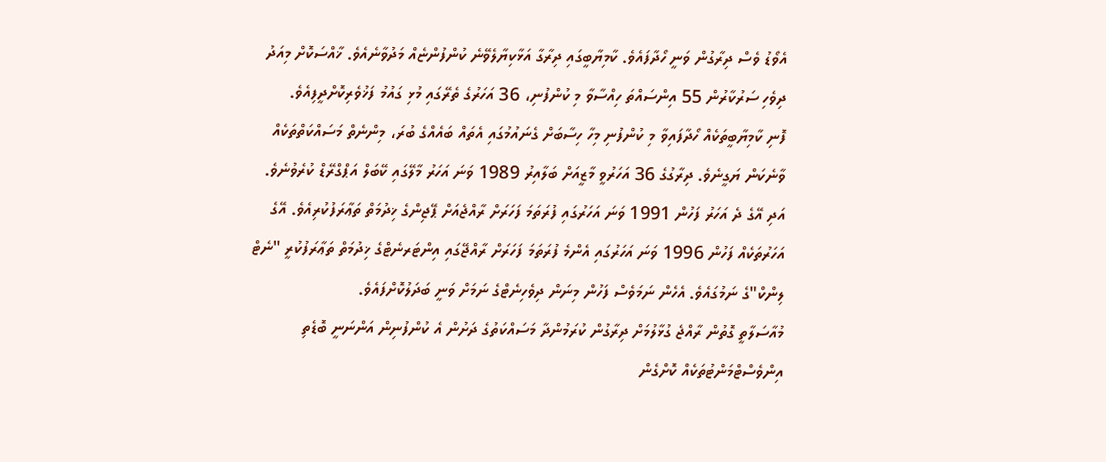އެވޯޑު ވެސް ދިރާގުން ވަނީ ހޯދާފައެވެ. ކާމިޔާބީގައި ދިރާގާ އަޅާކިޔާލެވޭނެ ކުންފުންޏެއް މަދުވާނެއެވެ. ޚާއްސަކޮށް މިއަދު ދިވެހި ސަރުކާރުން 55 އިންސައްތަ ހިއްސާވާ މި ކުންފުނި، 36 އަހަރުގެ ތެރޭގައި މުޅި ގައުމު ފަޚުވެރިކޮށްދީފިއެވެ.
ފޮނި ކާމިޔާބީތަކެއް ހޯދާފައިވާ މި ކުންފުނި މިހާ ހިސާބަށް ގެނައުމުގައި އެތައް ބައެއްގެ ބުރަ، މިންނެތް މަސައްކަތްތަކެއް ވާނެކަން ޔަގީނެވެ. ދިރާގުގެ 36 އަހަރުވީ މާޒީއަށް ބަލާއިރު 1989 ވަނަ އަހަރު މާލޭގައި ކޭބަލް އަޕްގްރޭޑް ކުރެވުނެވެ. އަދި އޭގެ ދެ އަހަރު ފަހުން 1991 ވަނަ އަހަރުގައި ފުރަތަމަ ފަހަރަށް ރާއްޖެއަށް ޕޭޖިންގެ ޚިދުމަތް ތަޢާރަފުކުރިއެވެ. އޭގެ އަހަރުތަކެއް ފަހުން 1996 ވަނަ އަހަރުގައި އެންމެ ފުރަތަމަ ފަހަރަށް ރާއްޖޭގައި އިންޓަރނެޓްގެ ޚިދުމަތް ތަޢާރަފުކުރީ "ނެޓް ލިންކް"ގެ ނަމުގައެވެ. އެހެން ނަމަވެސް ފަހުން މިނަން ދިވެހިނެޓްގެ ނަމަށް ވަނީ ބަދަލުކޮށްފައެވެ.
މުއާސަލާތީ ގޮތުން ރާއްޖެ ގުޅާލުމަށް ދިރާގުން ކުރަމުންދާ މަސައްކަތުގެ ދަށުން އެ ކުންފުނިން އަންނަނީ ބޮޑެތި އިންވެސްޓްމަންޓުތަކެއް ކޮށްގެން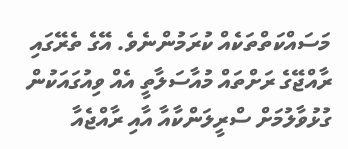މަސައްކަތްތަކެއް ކުރަމުންނެވެ. އޭގެ ތެރޭގައި ރާއްޖޭގެ ރަށްތައް މުއާސަލާތީ އެއް ވިއުގައަކުން ގުޅުވާލުމަށް ސްރީލަންކާއާ އާއި ރާއްޖެއާ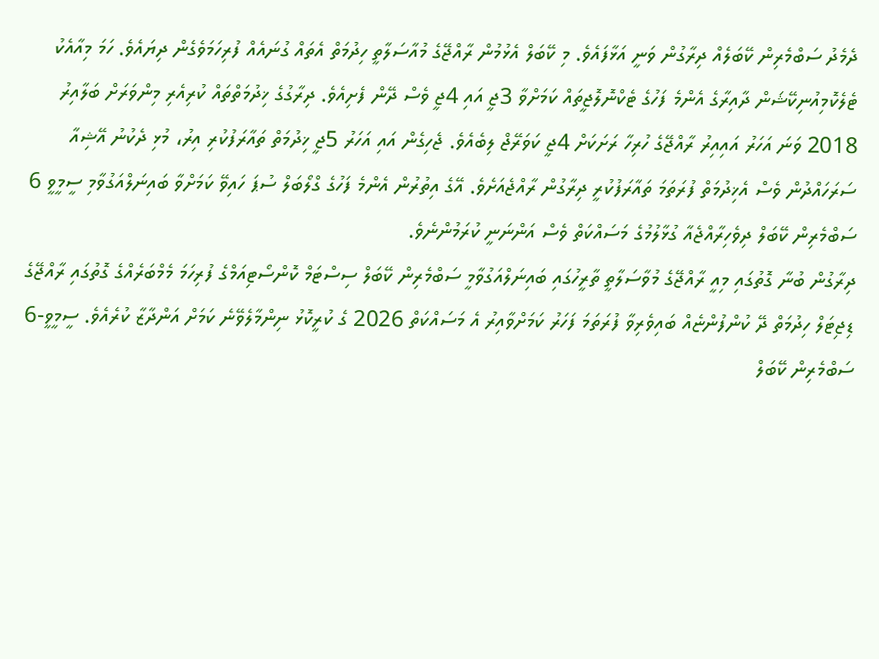ދެމެދު ސަބްމެރިން ކޭބަލެއް ދިރާގުން ވަނީ އަޅާފައެވެ. މި ކޭބަލް އެޅުމުން ރާއްޖޭގެ މުއާސަލާތީ ހިދުމަތް އެތައް ގުނައެއް ފުރިހަމަވެގެން ދިޔައެވެ. ހަމަ މިއާއެކު ޓެލެކޮމިއުނިކޭޝަން ދާއިރާގެ އެންމެ ފަހުގެ ޓެކްނޮލޮޖީތައް ކަމަށްވާ 3ޖީ އައި 4ޖީ ވެސް ދޭން ފެށިއެވެ. ދިރާގުގެ ޚިދުމަތްތައް ކުރިއެރި މިންވަރަށް ބަލާއިރު 2018 ވަނަ އަހަރު އައިއިރު ރާއްޖޭގެ ހުރިހާ ރަށަކަށް 4ޖީ ކަވަރޭޖް ލިބެއެވެ. ޖެހިގެން އައި އަހަރު 5ޖީ ޚިދުމަތް ތައާރަފުކުރި އިރު، މުޅި ދެކުނު އޭޝިއާ ސަރަހައްދުން ވެސް އެޚިދުމަތް ފުރަތަމަ ތައާރަފުކުރީ ދިރާގުން ރާއްޖެއަށެވެ. އޭގެ އިތުރުން އެންމެ ފަހުގެ ގްލޯބަލް ސުޕަ ހައިވޭ ކަމަށްވާ ބައިނަލްއަގުވާމި ސީމީވީ 6 ސަބްމެރިން ކޭބަލް ދިވެހިރާއްޖެއާ ގުޅާލުމުގެ މަސައްކަތް ވެސް އަންނަނީ ކުރަމުންނެވެ.
ދިރާގުން ބުނާ ގޮތުގައި މިއީ ރާއްޖޭގެ މުވާސަލާތީ ތާރީހުގައި ބައިނަލްއަގުވާމީ ސަބްމެރިން ކޭބަލް ސިސްޓަމް ކޮންސޯޓިއަމްގެ ފުރިހަމަ މެމްބަރެއްގެ ގޮތުގައި ރާއްޖޭގެ ޑިޖިޓަލް ހިދުމަތް ދޭ ކުންފުންޏެއް ބައިވެރިވާ ފުރަތަމަ ފަހަރު ކަމަށްވާއިރު އެ މަސައްކަތް 2026 ގެ ކުރީކޮޅު ނިންމާލެވޭނެ ކަމަށް އަންދާޒާ ކުރެއެވެ. ސީމީވީ-6 ސަބްމެރިން ކޭބަލް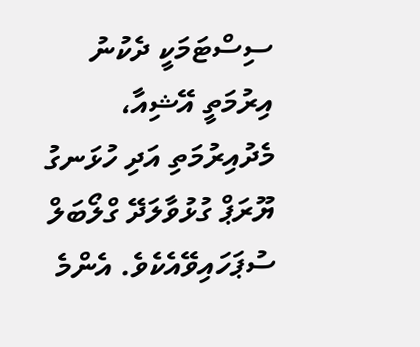ސިސްޓަމަކީ ދެކުނު އިރުމަތީ އޭޝިއާ، މެދުއިރުމަތި އަދި ހުޅަނގު ޔޫރަޕް ގުޅުވާލަދޭ ގްލޯބަލް ސުޕަހައިވޭއެކެވެ. އެންމެ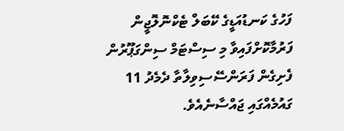ފަހުގެ ކަނޑުއަޑީގެ ކޭބަލް ޓެކްނޮލޮޖީން ފަރުމާކޮށްފައިވާ މި ސިސްޓަމް ސިންގަޕޫރުން ފެށިގެން ފަރަންސޭސިވިލާތާ ދެމެދު 11 ގައުމެއްގައި ޖައްސާނެއެވެ.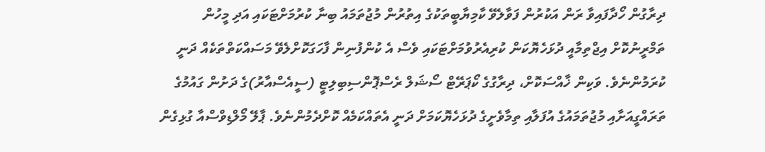ދިރާގުން ހޯދާފައިވާ ރަން އަކުރުން ފަވާލެވޭ ކާމިޔާބީތަކުގެ އިތުރުން މުޖުތަމައު ބިނާ ކުރުމަށްޓަކައި އަދި މީހުން ތަމްރީނުކޮށް އިޖްތިމާއީ ދުޅަހެޔޮކަން ކުރިއެރުވުމަށްޓަކައި ވެސް އެ ކުންފުނިން ފާހަގަކޮށްލެވޭ މަސައްކަތްތަކެއް ދަނީ ކުރަމުންނެވެ. ވަކިން ޚާއްސަކޮށް، ދިރާގުގެ ކޯޕަރޭޓް ސޯޝަލް ރެސްޕޮންސިބިލިޓީ (ސީއެސްއާރު)ގެ ދަށުން ގައުމުގެ ތަރައްގީއަށާއި މުޖުތަމައުގެ އުފަލާއި ތިމާވެށީގެ ދުޅަހެޔޮކަމަށް ދަނީ އެތައްކަމެއް ކޮށްދެމުންނެވެ. ޕާލޭ މޯލްޑިވްސްއާ ގުޅިގެން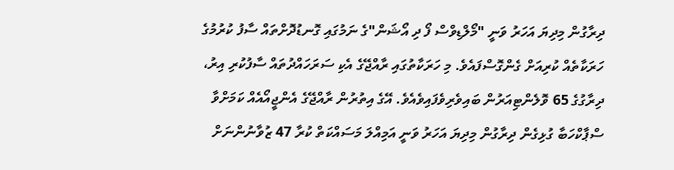ދިރާގުން މިދިޔަ އަހަރު ވަނީ "މޯލްޑިވްސް ފޯ ދި އޯޝަން"ގެ ނަމުގައި ގޮނޑުދޮށްތައް ސާފު ކުރުމުގެ ހަރަކާތެއް ކުރިއަށް ގެންގޮސްފައެވެ. މި ހަރަކާތުގައި ރާއްޖޭގެ އެކި ސަރަހައްދުތައް ސާފުކުރި އިރު، ދިރާގުގެ 65 ވޮލެންޓިއަރުން ބައިވެރިވެފައިވެއެވެ. އޭގެ އިތުރުން ރާއްޖޭގެ އެންޖީއޯއެއް ކަމަށްވާ ސްޕާކްހަބާ ގުޅިގެން ދިރާގުން މިދިޔަ އަހަރު ވަނީ އަމިއްލަ މަސައްކަތް ކުރާ 47 ޒުވާނުންނަށް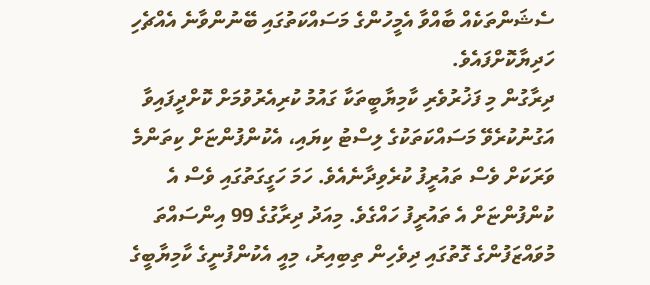ސެޝަންތަކެއް ބާއްވާ އެމީހުންގެ މަސައްކަތުގައި ބޭނުންވާނެ އެއްޗެހި ހަދިޔާކޮށްފައެވެ.
ދިރާގުން މި ފަޚުރުވެރި ކާމިޔާބީތަކާ ގައުމު ކުރިއެރުވުމަށް ކޮށްދީފައިވާ އަގުނުކުރެވޭ މަސައްކަތަކުގެ ލިސްޓު ކިޔައި، އެކުންފުންޏަށް ކިތަންމެ ވަރަކަށް ވެސް ތައުރީފު ކުރެވިދާނެއެވެ. ހަމަ ހަގީގަތުގައި ވެސް އެ ކުންފުންޏަށް އެ ތައުރީފު ހައްގެވެ. މިއަދު ދިރާގުގެ 99 އިންސައްތަ މުވައްޒަފުންގެ ގޮތުގައި ދިވެހިން ތިބިއިރު، މިއީ އެކުންފުނީގެ ކާމިޔާބީގެ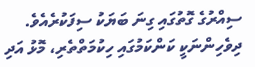ސިއްރުގެ ގޮތުގައި ގިނަ ބަޔަކު ސިފަކުރެއެވެ. ދިވެހިންނަކީ ކަންކަމުގައި ހިކުމަތްތެރި، މޮޅު އަދި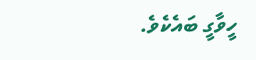ހީވާގީ ބައެކެވެ.